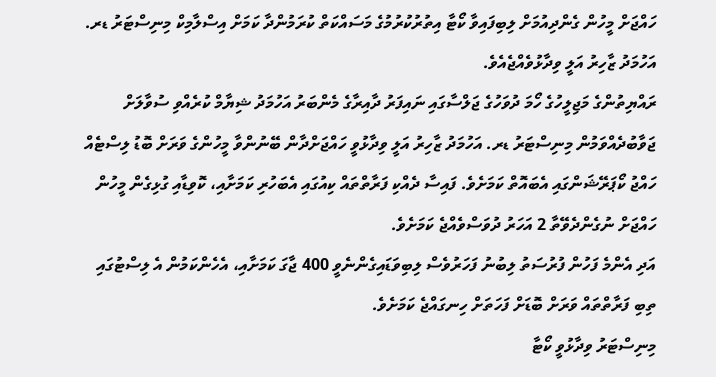ހައްޖަށް މީހުން ގެންދިއުމަށް ލިބިފައިވާ ކޯޓާ އިތުރުކުރުމުގެ މަސައްކަތް ކުރަމުންދާ ކަމަށް އިސްލާމިކް މިނިސްޓަރު ޑރ. އަހުމަދު ޒާހިރު އަލީ ވިދާޅުވެއްޖެއެވެ.
ރައްޔިތުންގެ މަޖިލީހުގެ ހޯމަ ދުވަހުގެ ޖަލްސާގައި ނައިފަރު ދާއިރާގެ މެންބަރު އަހުމަދު ޝިޔާމް ކުރެއްވި ސުވާލަށް ޖަވާބުދެއްވަމުން މިނިސްޓަރު ޑރ. އަހުމަދު ޒާހިރު އަލީ ވިދާޅުވީ ހައްޖަށްދާން ބޭނުންވާ މީހުންގެ ވަރަށް ބޮޑު ލިސްޓެއް ހައްޖު ކޯޕަރޭޝަންގައި އެބައޮތް ކަމަށެވެ. ފައިސާ ދެއްކި ފަރާތްތައް ކިއުގައި އެބަހުރި ކަމަށާއި، ކޮވިޑާއި ގުޅިގެން މީހުން ހައްޖަށް ނުގެންދެވޭތާ 2 އަހަރު ދުވަސްވެއްޖެ ކަމަށެވެ.
އަދި އެންމެ ފަހުން ފުރުސަތު ލިބުނު ފަހަރުވެސް ލިބިވަޑައިގެންނެވީ 400 ޖާގަ ކަމަށާއި، އެހެންކަމުން އެ ލިސްޓުގައި ތިބި ފަރާތްތައް ވަރަށް ބޮޑަށް ފަހަތަށް ހިނގައްޖެ ކަމަށެވެ.
މިނިސްޓަރު ވިދާޅުވީ ކޯޓާ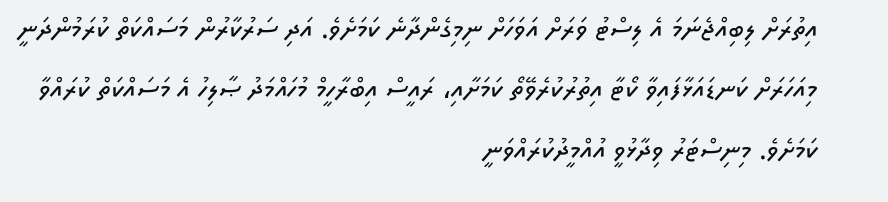އިތުރަށް ލިބިއްޖެނަމަ އެ ލިސްޓު ވަރަށް އަވަހަށް ނިމިގެންދާނެ ކަމަށެވެ. އަދި ސަރުކާރުން މަސައްކަތް ކުރަމުންދަނީ މިއަހަރަށް ކަނޑައަޅާފައިވާ ކޯޓާ އިތުރުކުރެވޭތޯ ކަމަށާއި، ރައީސް އިބްރާހީމް މުހައްމަދު ޞާލިހު އެ މަސައްކަތް ކުރައްވާ ކަމަށެވެ. މިނިސްޓަރު ވިދާޅުވީ އުއްމީދުކުރައްވަނީ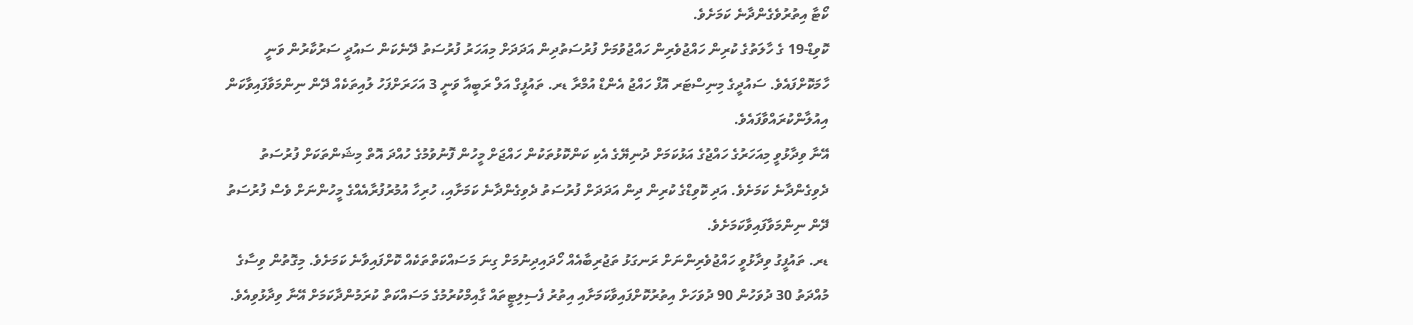ކޯޓާ އިތުރުވެގެންދާނެ ކަމަށެވެ.
ކޮވިޑް-19 ގެ ހާލަތުގެ ކުރިން ހައްޖުވެރިން ހައްޖުވުމަށް ފުރުސަތުދިން އަދަދަށް މިއަހަރު ފުރުސަތު ދޭނެކަން ސައުދީ ސަރުކާރުން ވަނީ ހާމަކޮށްފައެވެ. ސައުދީގެ މިނިސްޓަރ އޮފް ހައްޖު އެންޑް އުމްރާ ޑރ. ތައުފީގް އަލް ރަބީއާ ވަނީ 3 އަހަރަށްފަހު ލުއިތަކެއް ދޭން ނިންމަވާފައިވާކަން އިއުލާންކުރައްވާފައެވެ.
އޭނާ ވިދާޅުވީ މިއަހަރުގެ ހައްޖުގެ އަޅުކަމަށް ދުނިޔޭގެ އެކި ކަންކޮޅުތަކުން ހައްޖަށް މީހުން ފޮނުވުމުގެ ހުއްދަ އޮތް މިޝަންތަކަށް ފުރުސަތު ދެވިގެންދާނެ ކަމަށެވެ. އަދި ކޮވިޑްގެ ކުރިން ދިން އަދަދަށް ފުރުސަތު ދެވިގެންދާނެ ކަމަށާއި، ހުރިހާ އުމުރުފުރާއެއްގެ މީހުންނަށް ވެސް ފުރުސަތު ދޭން ނިންމަވާފައިވާކަމަށެވެ.
ޑރ. ތައުފީގު ވިދާޅުވީ ހައްޖުވެރިންނަށް ރަނގަޅު ތަޖުރިބާއެއް ހޯދައިދިނުމަށް ގިނަ މަސައްކަތްތަކެއް ކޮށްފައިވާނެ ކަމަށެވެ. މިގޮތުން ވިސާގެ މުއްދަތު 30 ދުވަހުން 90 ދުވަހަށް އިތުރުކޮށްފައިވާކަމަށާއި އިތުރު ފެސިލިޓީތައް ގާއިމްކުރުމުގެ މަސައްކަތް ކުރަމުންދާކަމަށް އޭނާ ވިދާޅުވިއެވެ.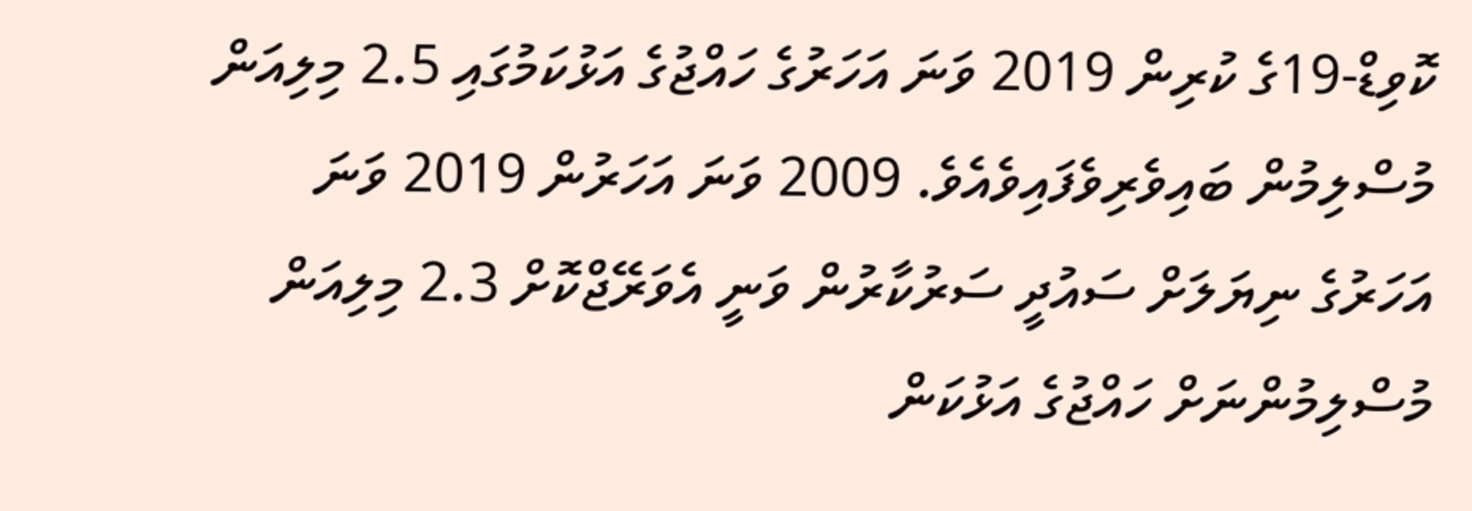ކޮވިޑް-19ގެ ކުރިން 2019 ވަނަ އަހަރުގެ ހައްޖުގެ އަޅުކަމުގައި 2.5 މިލިއަން މުސްލިމުން ބައިވެރިވެފައިވެއެވެ. 2009 ވަނަ އަހަރުން 2019 ވަނަ އަހަރުގެ ނިޔަލަށް ސައުދީ ސަރުކާރުން ވަނީ އެވަރޭޖްކޮށް 2.3 މިލިއަން މުސްލިމުންނަށް ހައްޖުގެ އަޅުކަން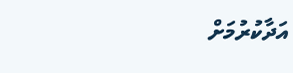އަދާކުރުމަށް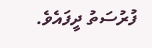ފުރުސަތު ދީފައެވެ.